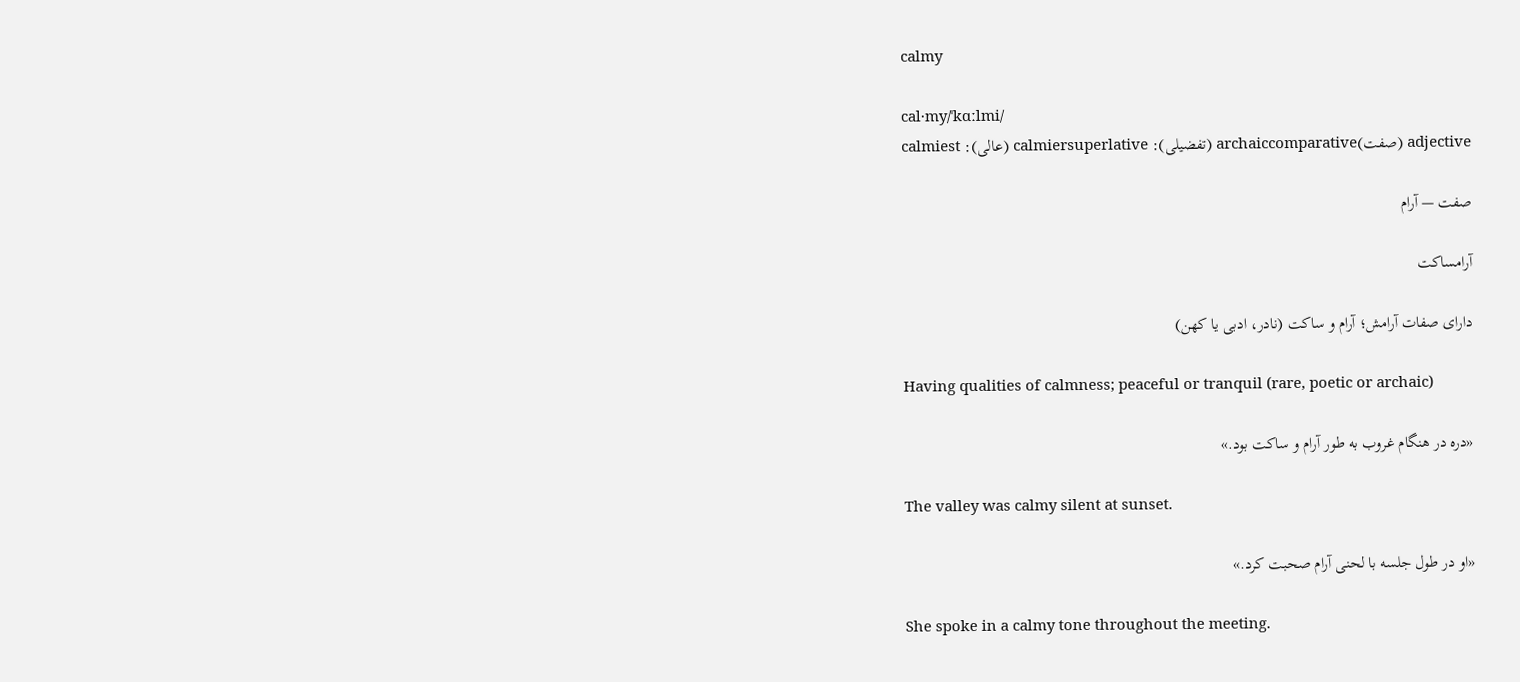calmy

cal·my/ˈkɑːlmi/
adjective (صفت)archaiccomparative (تفضیلی): calmiersuperlative (عالی): calmiest

صفت — آرام

آرامساکت

دارای صفات آرامش؛ آرام و ساکت (نادر، ادبی یا کهن)

Having qualities of calmness; peaceful or tranquil (rare, poetic or archaic)

«دره در هنگام غروب به طور آرام و ساکت بود.»

The valley was calmy silent at sunset.

«او در طول جلسه با لحنی آرام صحبت کرد.»

She spoke in a calmy tone throughout the meeting.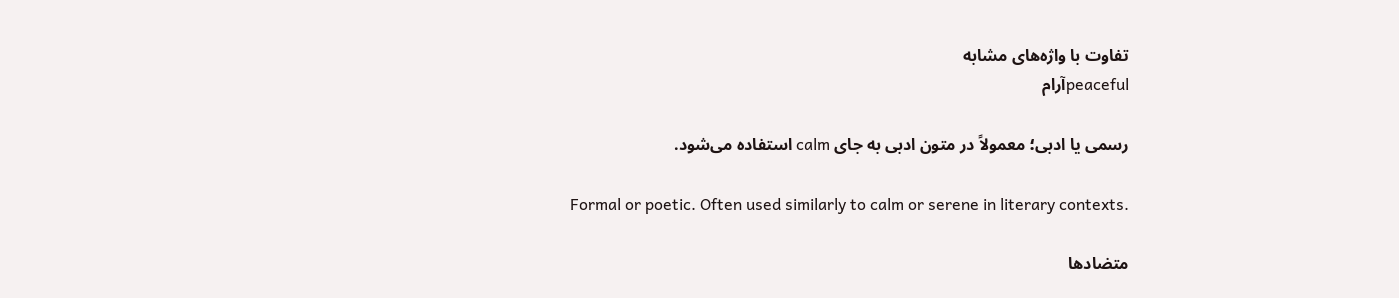تفاوت با واژه‌های مشابه
peacefulآرام

رسمی یا ادبی؛ معمولاً در متون ادبی به جای calm استفاده می‌شود.

Formal or poetic. Often used similarly to calm or serene in literary contexts.

متضادها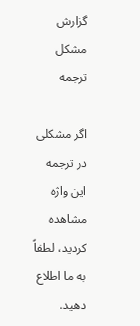گزارش مشکل ترجمه

اگر مشکلی در ترجمه این واژه مشاهده کردید، لطفاً به ما اطلاع دهید.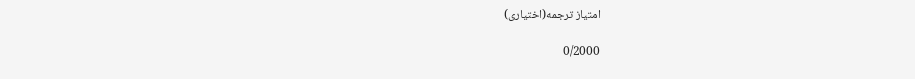امتیاز ترجمه(اختیاری)

0/2000